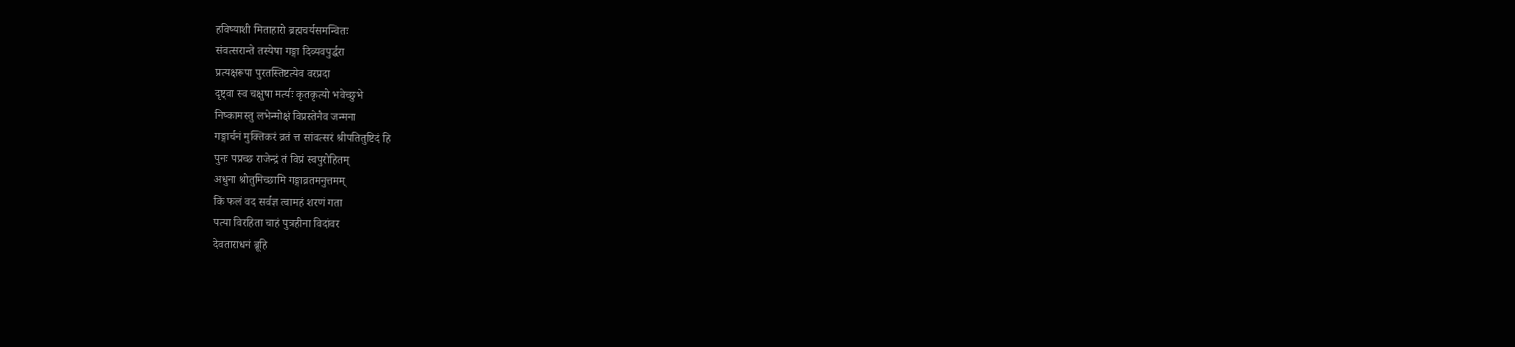हविष्याशी मिताहारो ब्रह्मचर्यसमन्वितः
संवत्सरान्ते तस्येषा गङ्गा दिव्यवपुर्द्धरा
प्रत्यक्षरूपा पुरतस्तिष्टत्येव वरप्रदा
दृष्ट्वा स्व चक्षुषा मर्त्यः कृतकृत्यो भवेच्छुभे
निष्कामस्तु लभेन्मोक्षं विप्रस्तेनैव जन्मना
गङ्गार्चनं मुक्तिकरं व्रतं त्त सांवत्सरं श्रीपतितुष्टिदं हि
पुनः पप्रच्छ राजेन्द्रं तं विप्रं स्वपुरोहितम्
अधुना श्रोतुमिच्छामि गङ्गाव्रतमनुत्तमम्
किं फलं वद सर्वज्ञ त्वामहं शरणं गता
पत्या विरहिता चाहं पुत्रहीना विदांवर
देवताराधनं ब्रूहि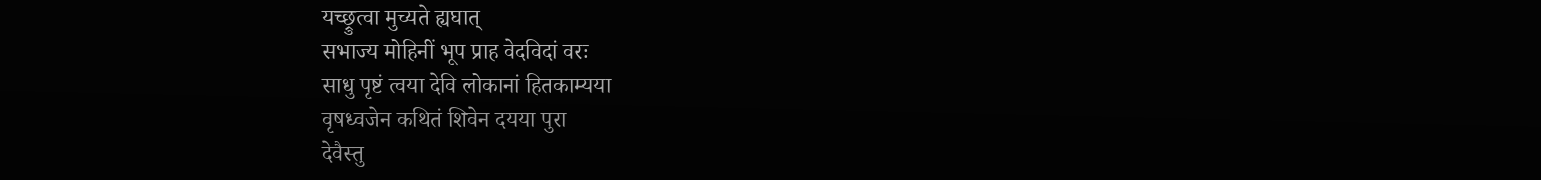यच्छ्रुत्वा मुच्यते ह्यघात्
सभाज्य मोहिनीं भूप प्राह वेदविदां वरः
साधु पृष्टं त्वया देवि लोकानां हितकाम्यया
वृषध्वजेन कथितं शिवेन दयया पुरा
देवैस्तु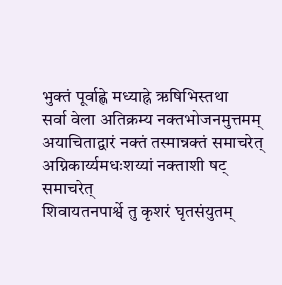भुक्तं पूर्वाह्णे मध्याह्ने ऋषिभिस्तथा
सर्वा वेला अतिक्रम्य नक्तभोजनमुत्तमम्
अयाचिताद्वारं नक्तं तस्मान्नक्तं समाचरेत्
अग्निकार्य्यमधःशय्यां नक्ताशी षट् समाचरेत्
शिवायतनपार्श्वे तु कृशरं घृतसंयुतम्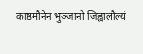काष्ठमौनेन भुञ्जानो जिह्वालौल्यं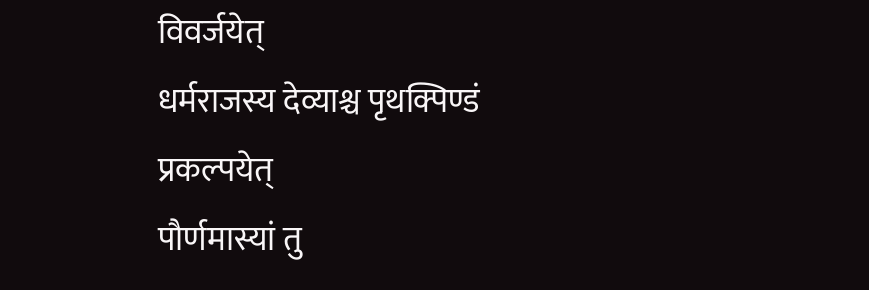विवर्जयेत्
धर्मराजस्य देव्याश्च पृथक्पिण्डं प्रकल्पयेत्
पौर्णमास्यां तु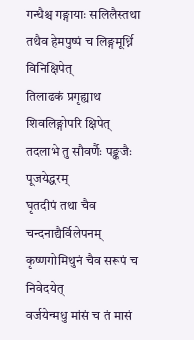गन्धैश्च गङ्गायाः सलिलैस्तथा
तथैव हेमपुष्पं च लिङ्गमूर्ध्नि विनिक्षिपेत्
तिलाढकं प्रगृह्याथ शिवलिङ्गोपरि क्षिपेत्
तदलाभे तु सौवर्णैः पङ्कजैः पूजयेद्धरम्
घृतदीपं तथा चैव चन्दनाद्यैर्विलेपनम्
कृष्णगोमिथुनं चैव सरूपं च निवेदयेत्
वर्जयेन्मधु मांसं च तं मासं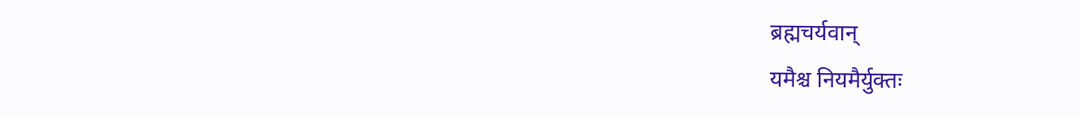ब्रह्मचर्यवान्
यमैश्च नियमैर्युक्तः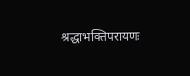श्रद्धाभक्तिपरायणः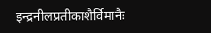इन्द्रनीलप्रतीकाशैर्विमानैः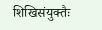शिखिसंयुक्तैः